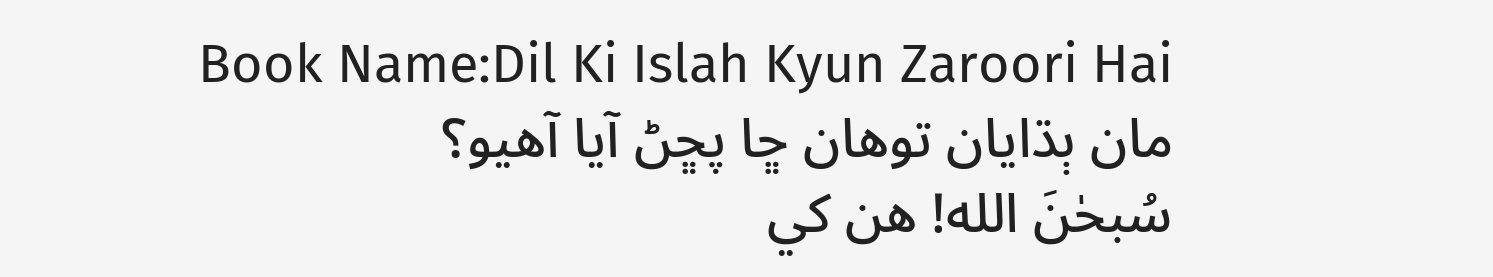Book Name:Dil Ki Islah Kyun Zaroori Hai
مان ٻڌايان توهان ڇا پڇڻ آيا آهيو؟
سُبحٰنَ الله! هن کي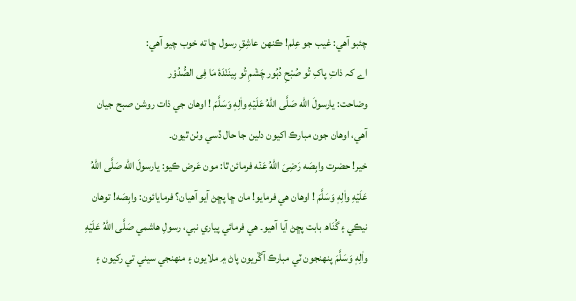چئبو آهي: غيب جو عِلم! ڪنهن عاشِقِ رسول ڇا ته خوب چيو آهي:
اے کہ ذاتِ پاکِ تُو صُبْحِ دُہُور چَشْمِ تُو بِینَنْدَۂ مَا فِی الصُّدُوْر
وضاحت: يارسولَ الله صَلَّى اللّٰهُ عَلَيۡهِ واٰلِهٖ وَسَلَّمَ ! اوهان جي ذات روشن صبح جيان آهي، اوهان جون مبارڪ اکيون دلين جا حال ڏسي وٺن ٿيون۔
خير! حضرت وابِصَه رَضِىَ اللهُ عَنۡه فرمائن ٿا: مون عَرض ڪيو: يارسولَ الله صَلَّى اللّٰهُ عَلَيۡهِ واٰلِهٖ وَسَلَّمَ ! اوهان هي فرمايو! مان ڇا پڇڻ آيو آهيان؟ فرمايائون: وابِصَه! توهان نيڪي ۽ گُنَاھ بابت پڇڻ آيا آهيو۔ هي فرمائي پياري نبي، رسولِ هاشمي صَلَّى اللّٰهُ عَلَيۡهِ واٰلِهٖ وَسَلَّمَ پنهنجون ٽي مبارڪ آڱريون پاڻ ۾ ملايون ۽ منهنجي سيني تي رکيون ۽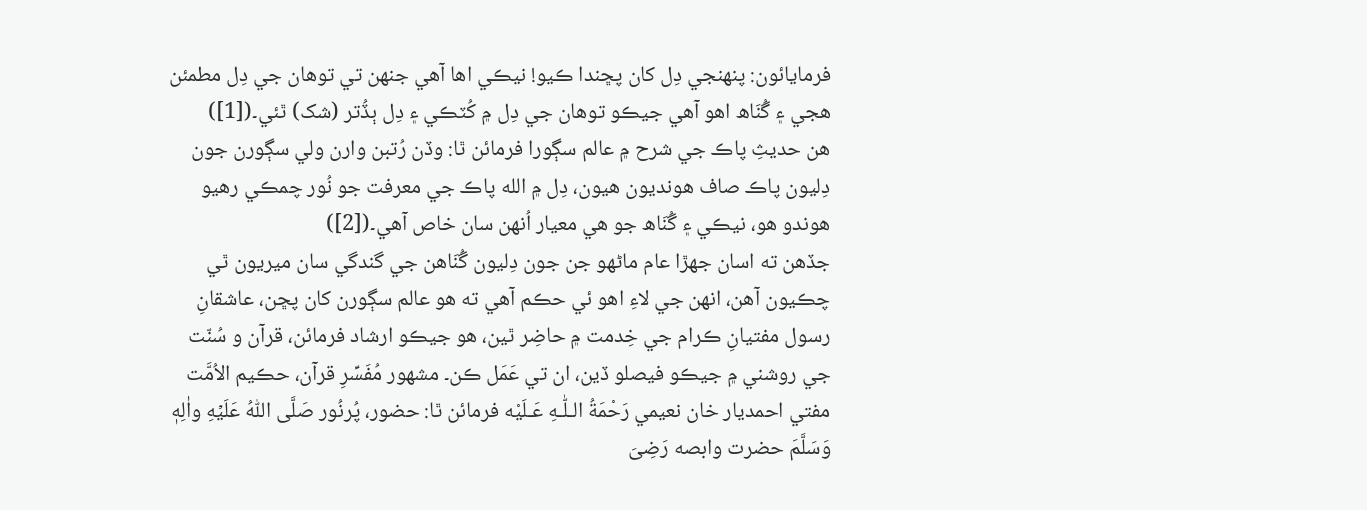فرمايائون: پنهنجي دِل کان پڇندا ڪيو! نيڪي اها آهي جنهن تي توهان جي دِل مطمئن هجي ۽ گُنَاھ اهو آهي جيڪو توهان جي دِل ۾ کُٽڪي ۽ دِل ٻڏُتر (شک) ٿئي۔([1])
هن حديثِ پاڪ جي شرح ۾ عالم سڳورا فرمائن ٿا: وڏن رُتبن وارن ولي سڳورن جون دِليون پاڪ صاف هونديون هيون، دِل ۾ الله پاڪ جي معرفت جو نُور چمڪي رهيو هوندو هو، نيڪي ۽ گُنَاھ جو هي معيار اُنهن سان خاص آهي۔([2])
جڏهن ته اسان جهڙا عام ماڻهو جن جون دِليون گُنَاهن جي گندگي سان ميريون ٿي چڪيون آهن، انهن جي لاءِ اهو ئي حڪم آهي ته هو عالم سڳورن کان پڇن، عاشقانِ رسول مفتيانِ ڪرام جي خِدمت ۾ حاضِر ٿين، هو جيڪو ارشاد فرمائن، قرآن و سُنّت جي روشني ۾ جيڪو فيصلو ڏين، ان تي عَمَل ڪن۔ مشهور مُفَسِّرِ قرآن، حڪيم الاُمَّت مفتي احمديار خان نعيمي رَحْمَةُ الـلّٰـهِ عَـلَيْه فرمائن ٿا: حضور، پُرنُور صَلَّى اللّٰهُ عَلَيۡهِ واٰلِهٖ وَسَلَّمَ حضرت وابصه رَضِىَ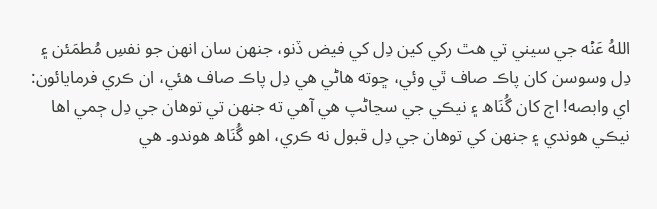اللهُ عَنۡه جي سيني تي هٿ رکي کين دِل کي فيض ڏنو، جنهن سان انهن جو نفسِ مُطمَئن ۽ دِل وسوسن کان پاڪ صاف ٿي وئي، ڇوته هاڻي هي دِل پاڪ صاف هئي، ان ڪري فرمايائون: اي وابصه! اڄ کان گُنَاھ ۽ نيڪي جي سڃاڻپ هي آهي ته جنهن تي توهان جي دِل ڄمي اها نيڪي هوندي ۽ جنهن کي توهان جي دِل قبول نه ڪري، اهو گُنَاھ هوندو۔ هي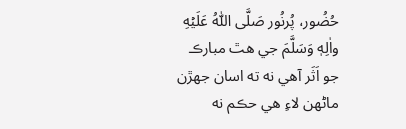حُضُور، پُرنُور صَلَّى اللّٰهُ عَلَيۡهِ واٰلِهٖ وَسَلَّمَ جي هٿ مبارڪ جو اَثَر آهي نه ته اسان جهڙن ماڻهن لاءِ هي حڪم نه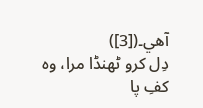آهي۔([3])
دِل کرو ٹھنڈا مرا، وہ کفِ پا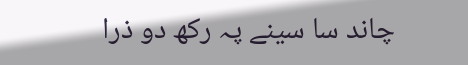چاند سا سینے پہ رکھ دو ذرا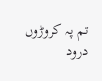تم پہ کروڑوں درود